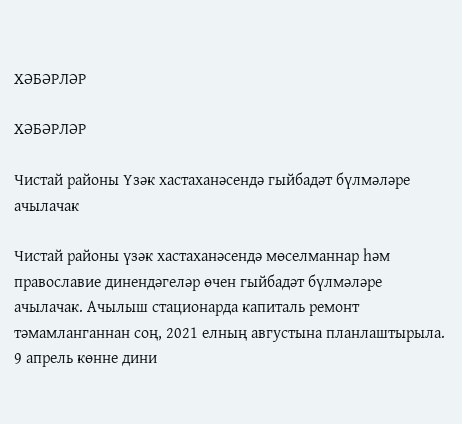ХӘБӘРЛӘР

ХӘБӘРЛӘР

Чистай районы Үзәк хастаханәсендә гыйбадәт бүлмәләре ачылачак

Чистай районы үзәк хастаханәсендә мөселманнар һәм православие динендәгеләр өчен гыйбадәт бүлмәләре ачылачак. Ачылыш стационарда капиталь ремонт тәмамланганнан соң, 2021 елның августына планлаштырыла. 9 апрель көнне дини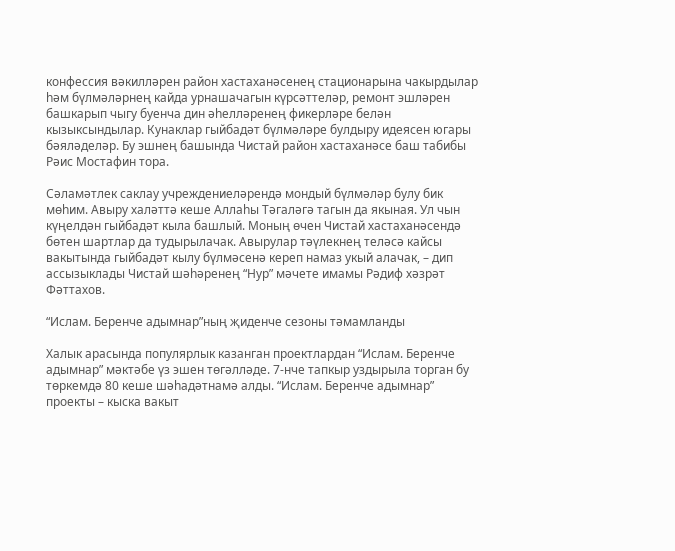конфессия вәкилләрен район хастаханәсенең стационарына чакырдылар һәм бүлмәләрнең кайда урнашачагын күрсәттеләр, ремонт эшләрен башкарып чыгу буенча дин әһелләренең фикерләре белән кызыксындылар. Кунаклар гыйбадәт бүлмәләре булдыру идеясен югары бәяләделәр. Бу эшнең башында Чистай район хастаханәсе баш табибы Рәис Мостафин тора.

Сәламәтлек саклау учреждениеләрендә мондый бүлмәләр булу бик мөһим. Авыру халәттә кеше Аллаһы Тәгаләгә тагын да якыная. Ул чын күңелдән гыйбадәт кыла башлый. Моның өчен Чистай хастаханәсендә бөтен шартлар да тудырылачак. Авырулар тәүлекнең теләсә кайсы вакытында гыйбадәт кылу бүлмәсенә кереп намаз укый алачак, – дип ассызыклады Чистай шәһәренең “Нур” мәчете имамы Рәдиф хәзрәт Фәттахов.

“Ислам. Беренче адымнар”ның җиденче сезоны тәмамланды

Халык арасында популярлык казанган проектлардан “Ислам. Беренче адымнар” мәктәбе үз эшен төгәлләде. 7-нче тапкыр уздырыла торган бу төркемдә 80 кеше шәһадәтнамә алды. “Ислам. Беренче адымнар” проекты – кыска вакыт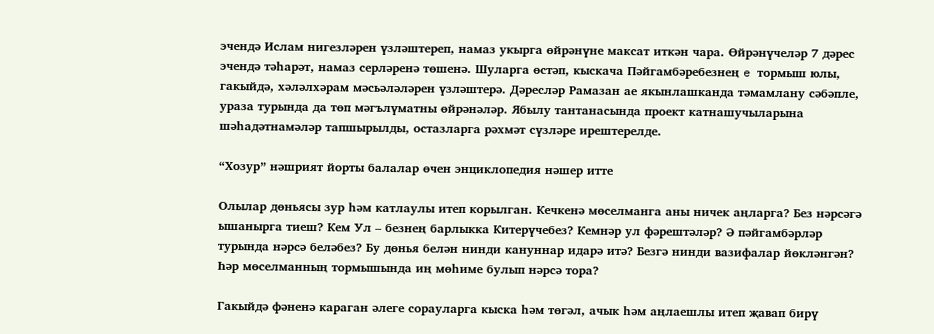эчендә Ислам нигезләрен үзләштереп, намаз укырга өйрәнүне максат иткән чара. Өйрәнүчеләр 7 дәрес эчендә тәһарәт, намаз серләренә төшенә. Шуларга өстәп, кыскача Пәйгамбәребезнең e тормыш юлы, гакыйдә, хәләлхәрам мәсьәләләрен үзләштерә. Дәресләр Рамазан ае якынлашканда тәмамлану сәбәпле, ураза турында да төп мәгълүматны өйрәнәләр. Ябылу тантанасында проект катнашучыларына шәһадәтнамәләр тапшырылды, остазларга рәхмәт сүзләре ирештерелде.

“Хозур” нәшрият йорты балалар өчен энциклопедия нәшер итте

Олылар дөньясы зур һәм катлаулы итеп корылган. Кечкенә мөселманга аны ничек аңларга? Без нәрсәгә ышанырга тиеш? Кем Ул – безнең барлыкка Китерүчебез? Кемнәр ул фәрештәләр? Ә пәйгамбәрләр турында нәрсә беләбез? Бу дөнья белән нинди кануннар идарә итә? Безгә нинди вазифалар йөкләнгән? Һәр мөселманның тормышында иң мөһиме булып нәрсә тора?

Гакыйдә фәненә караган әлеге сорауларга кыска һәм төгәл, ачык һәм аңлаешлы итеп җавап бирү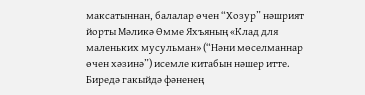максатыннан, балалар өчен “Хозур” нәшрият йорты Мәликә Өмме Яхъяның «Клад для маленьких мусульман» (“Нәни мөселманнар өчен хәзинә”) исемле китабын нәшер итте. Биредә гакыйдә фәненең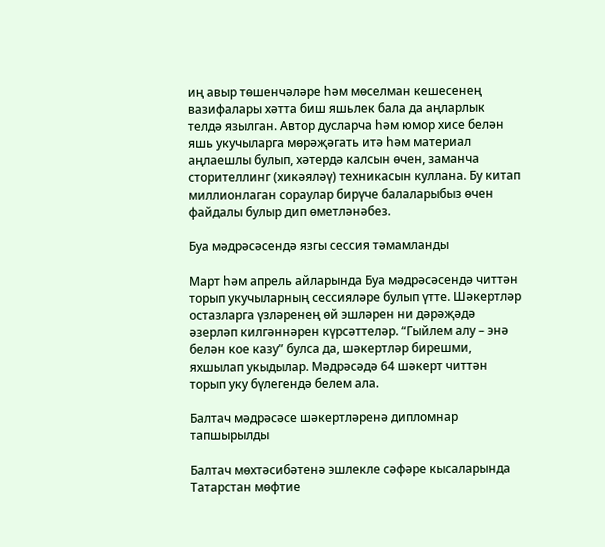иң авыр төшенчәләре һәм мөселман кешесенең вазифалары хәтта биш яшьлек бала да аңларлык телдә язылган. Автор дусларча һәм юмор хисе белән яшь укучыларга мөрәҗәгать итә һәм материал аңлаешлы булып, хәтердә калсын өчен, заманча сторителлинг (хикәяләү) техникасын куллана. Бу китап миллионлаган сораулар бирүче балаларыбыз өчен файдалы булыр дип өметләнәбез.

Буа мәдрәсәсендә язгы сессия тәмамланды

Март һәм апрель айларында Буа мәдрәсәсендә читтән торып укучыларның сессияләре булып үтте. Шәкертләр остазларга үзләренең өй эшләрен ни дәрәҗәдә әзерләп килгәннәрен күрсәттеләр. “Гыйлем алу – энә белән кое казу” булса да, шәкертләр бирешми, яхшылап укыдылар. Мәдрәсәдә 64 шәкерт читтән торып уку бүлегендә белем ала.

Балтач мәдрәсәсе шәкертләренә дипломнар тапшырылды

Балтач мөхтәсибәтенә эшлекле сәфәре кысаларында Татарстан мөфтие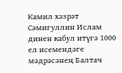Камил хәзрәт Сәмигуллин Ислам динен кабул итүгә 1000 ел исемендәге мәдрәсәнең Балтач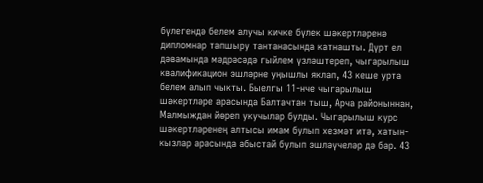бүлегендә белем алучы кичке бүлек шәкертләренә дипломнар тапшыру тантанасында катнашты. Дүрт ел дәвамында мәдрәсәдә гыйлем үзләштереп, чыгарылыш квалификацион эшләрне уңышлы яклап, 43 кеше урта белем алып чыкты. Быелгы 11-нче чыгарылыш шәкертләре арасында Балтачтан тыш, Арча районыннан, Малмыждан йөреп укучылар булды. Чыгарылыш курс шәкертләренең алтысы имам булып хезмәт итә, хатын-кызлар арасында абыстай булып эшләүчеләр дә бар. 43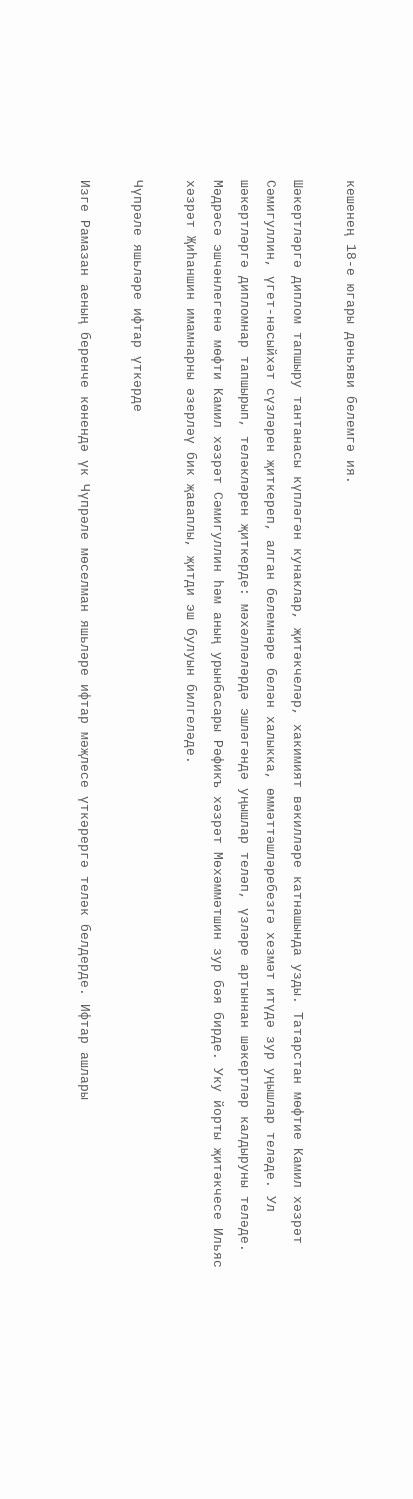кешенең 18-е югары дөньяви белемгә ия.

Шәкертләргә диплом тапшыру тантанасы күпләгән кунаклар, җитәкчеләр, хакимият вәкилләре катнашында узды. Татарстан мөфтие Камил хәзрәт Сәмигуллин, үгет-нәсыйхәт сүзләрен җиткереп, алган белемнәре белән халыкка, өммәттәшләребезгә хезмәт итүдә зур уңышлар теләде. Ул шәкертләргә дипломнар тапшырып, теләкләрен җиткерде: мәхәлләләрдә эшләгәндә уңышлар теләп, үзләре артыннан шәкертләр калдыруны теләде. Мәдрәсә эшчәнлегенә мөфти Камил хәзрәт Сәмигуллин һәм аның урынбасары Рәфикъ хәзрәт Мөхәммәтшин зур бәя бирде. Уку йорты җитәкчесе Ильяс хәзрәт Җиһаншин имамнарны әзерләү бик җаваплы, җитди эш булуын билгеләде.

Чүпрәле яшьләре ифтар үткәрде

Изге Рамазан аеның беренче көнендә үк Чүпрәле мөселман яшьләре ифтар мәҗлесе үткәрергә теләк белдерде. Ифтар ашлары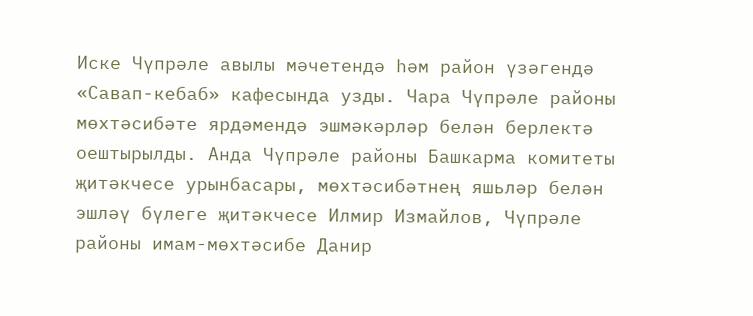Иске Чүпрәле авылы мәчетендә һәм район үзәгендә «Савап-кебаб» кафесында узды. Чара Чүпрәле районы мөхтәсибәте ярдәмендә эшмәкәрләр белән берлектә оештырылды. Анда Чүпрәле районы Башкарма комитеты җитәкчесе урынбасары, мөхтәсибәтнең яшьләр белән эшләү бүлеге җитәкчесе Илмир Измайлов, Чүпрәле районы имам-мөхтәсибе Данир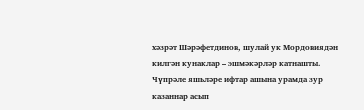хәзрәт Шәрәфетдинов, шулай ук Мордовиядән килгән кунаклар – эшмәкәрләр катнашты. Чүпрәле яшьләре ифтар ашына урамда зур казаннар асып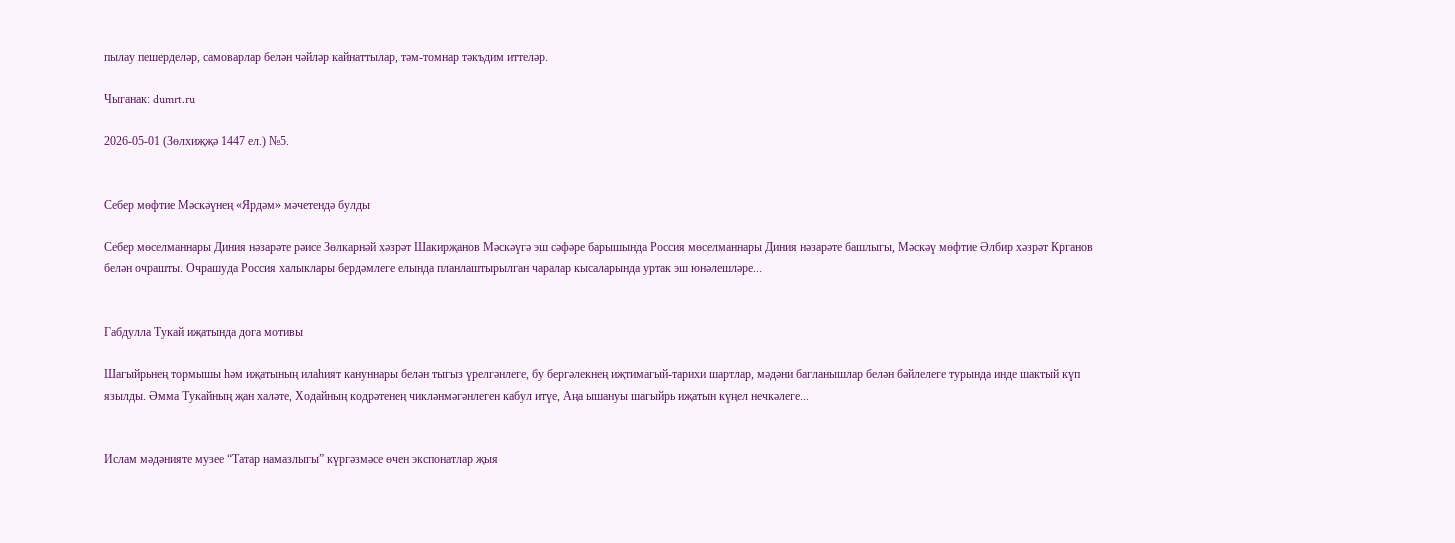пылау пешерделәр, самоварлар белән чәйләр кайнаттылар, тәм-томнар тәкъдим иттеләр.

Чыганак: dumrt.ru

2026-05-01 (Зөлхиҗҗә 1447 ел.) №5.


Себер мөфтие Мәскәүнең «Ярдәм» мәчетендә булды

Себер мөселманнары Диния нәзарәте рәисе Зөлкарнәй хәзрәт Шакирҗанов Мәскәүгә эш сәфәре барышында Россия мөселманнары Диния нәзарәте башлыгы, Мәскәү мөфтие Әлбир хәзрәт Крганов белән очрашты. Очрашуда Россия халыклары бердәмлеге елында планлаштырылган чаралар кысаларында уртак эш юнәлешләре...


Габдулла Тукай иҗатында дога мотивы

Шагыйрьнең тормышы һәм иҗатының илаһият кануннары белән тыгыз үрелгәнлеге, бу бергәлекнең иҗтимагый-тарихи шартлар, мәдәни багланышлар белән бәйлелеге турында инде шактый күп язылды. Әмма Тукайның җан халәте, Ходайның кодрәтенең чикләнмәгәнлеген кабул итүе, Аңа ышануы шагыйрь иҗатын күңел нечкәлеге...


Ислам мәдәнияте музее “Татар намазлыгы” күргәзмәсе өчен экспонатлар җыя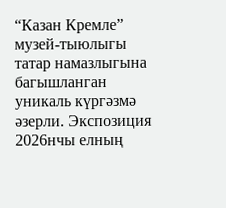“Казан Кремле” музей-тыюлыгы татар намазлыгына багышланган уникаль күргәзмә әзерли. Экспозиция 2026нчы елның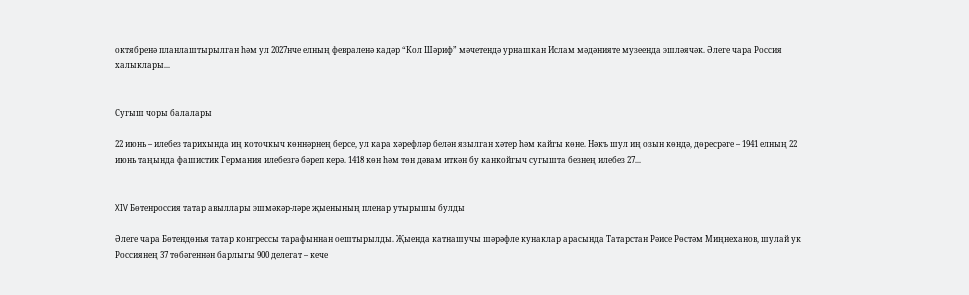октябренә планлаштырылган һәм ул 2027нче елның февраленә кадәр “Кол Шәриф” мәчетендә урнашкан Ислам мәдәнияте музеенда эшләячәк. Әлеге чара Россия халыклары...


Сугыш чоры балалары

22 июнь – илебез тарихында иң коточкыч көннәрнең берсе, ул кара хәрефләр белән язылган хәтер һәм кайгы көне. Нәкъ шул иң озын көндә, дөресрәге – 1941 елның 22 июнь таңында фашистик Германия илебезгә бәреп керә. 1418 көн һәм төн дәвам иткән бу канкойгыч сугышта безнең илебез 27...


XIV Бөтенроссия татар авыллары эшмәкәр-ләре җыенының пленар утырышы булды

Әлеге чара Бөтендөнья татар конгрессы тарафыннан оештырылды. Җыенда катнашучы шәрәфле кунаклар арасында Татарстан Рәисе Рөстәм Миңнеханов, шулай ук Россиянең 37 төбәгеннән барлыгы 900 делегат – кече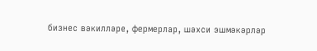бизнес вәкилләре, фермерлар, шәхси эшмәкәрләр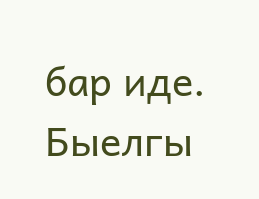бар иде. Быелгы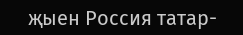җыен Россия татар-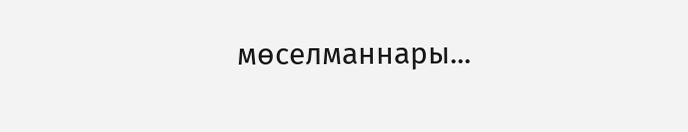мөселманнары...